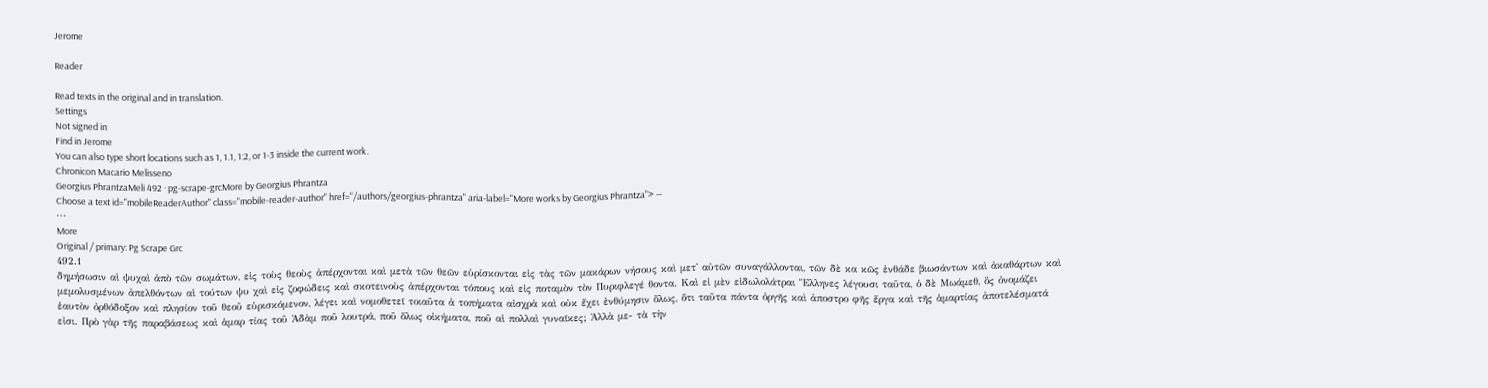Jerome

Reader

Read texts in the original and in translation.
Settings
Not signed in
Find in Jerome
You can also type short locations such as 1, 1.1, 1:2, or 1-3 inside the current work.
Chronicon Macario Melisseno
Georgius PhrantzaMeli 492 · pg-scrape-grcMore by Georgius Phrantza
Choose a text id="mobileReaderAuthor" class="mobile-reader-author" href="/authors/georgius-phrantza" aria-label="More works by Georgius Phrantza"> —
⋯
More
Original / primary: Pg Scrape Grc
492.1
δημήσωσιν αἱ ψυχαὶ ἀπὸ τῶν σωμάτων, εἰς τοὺς θεοὺς ἀπέρχονται καὶ μετὰ τῶν θεῶν εὑρίσκονται εἰς τὰς τῶν μακάρων νήσους καὶ μετ' αὐτῶν συναγάλλονται, τῶν δὲ κα κῶς ἐνθάδε βιωσάντων καὶ ἀκαθάρτων καὶ μεμολυσμένων ἀπελθόντων αἱ τούτων ψυ χαὶ εἰς ζοφώδεις καὶ σκοτεινοὺς ἀπέρχονται τόπους καὶ εἰς ποταμὸν τὸν Πυριφλεγέ θοντα. Καὶ εἰ μὲν εἰδωλολάτραι Ἕλληνες λέγουσι ταῦτα, ὁ δὲ Μωάμεθ, ὃς ὀνομάζει ἑαυτὸν ὀρθόδοξον καὶ πλησίον τοῦ θεοῦ εὑρισκόμενον, λέγει καὶ νομοθετεῖ τοιαῦτα ἀ τοπήματα αἰσχρὰ καὶ οὐκ ἔχει ἐνθύμησιν ὅλως, ὅτι ταῦτα πάντα ὀργῆς καὶ ἀποστρο φῆς ἔργα καὶ τῆς ἁμαρτίας ἀποτελέσματά εἰσι. Πρὸ γὰρ τῆς παραβάσεως καὶ ἁμαρ τίας τοῦ Ἀδὰμ ποῦ λουτρά, ποῦ ὅλως οἰκήματα, ποῦ αἱ πολλαὶ γυναῖκες; Ἀλλὰ με- τὰ τὴν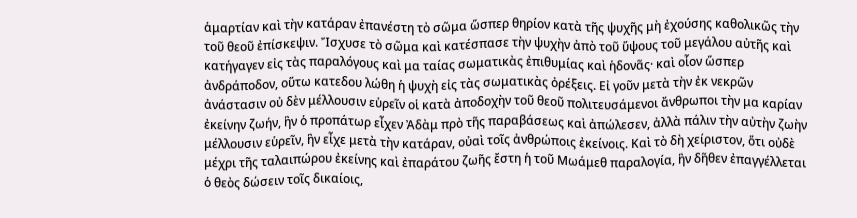ἁμαρτίαν καὶ τὴν κατάραν ἐπανέστη τὸ σῶμα ὥσπερ θηρίον κατὰ τῆς ψυχῆς μὴ ἐχούσης καθολικῶς τὴν τοῦ θεοῦ ἐπίσκεψιν. Ἴσχυσε τὸ σῶμα καὶ κατέσπασε τὴν ψυχὴν ἀπὸ τοῦ ὕψους τοῦ μεγάλου αὐτῆς καὶ κατήγαγεν εἰς τὰς παραλόγους καὶ μα ταίας σωματικὰς ἐπιθυμίας καὶ ἡδονᾶς· καὶ οἷον ὥσπερ ἀνδράποδον, οὕτω κατεδου λώθη ἡ ψυχὴ εἰς τὰς σωματικὰς ὀρέξεις. Εἰ γοῦν μετὰ τὴν ἐκ νεκρῶν ἀνάστασιν οὐ δὲν μέλλουσιν εὑρεῖν οἱ κατὰ ἀποδοχὴν τοῦ θεοῦ πολιτευσάμενοι ἄνθρωποι τὴν μα καρίαν ἐκείνην ζωήν, ἣν ὁ προπάτωρ εἶχεν Ἀδὰμ πρὸ τῆς παραβάσεως καὶ ἀπώλεσεν, ἀλλὰ πάλιν τὴν αὐτὴν ζωὴν μέλλουσιν εὑρεῖν, ἣν εἶχε μετὰ τὴν κατάραν, οὐαὶ τοῖς ἀνθρώποις ἐκείνοις. Καὶ τὸ δὴ χείριστον, ὅτι οὐδὲ μέχρι τῆς ταλαιπώρου ἐκείνης καὶ ἐπαράτου ζωῆς ἔστη ἡ τοῦ Μωάμεθ παραλογία, ἣν δῆθεν ἐπαγγέλλεται ὁ θεὸς δώσειν τοῖς δικαίοις,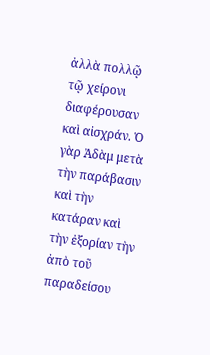ἀλλὰ πολλῷ τῷ χείρονι διαφέρουσαν καὶ αἰσχράν. Ὁ γὰρ Ἀδὰμ μετὰ τὴν παράβασιν καὶ τὴν κατάραν καὶ τὴν ἐξορίαν τὴν ἀπὸ τοῦ παραδείσου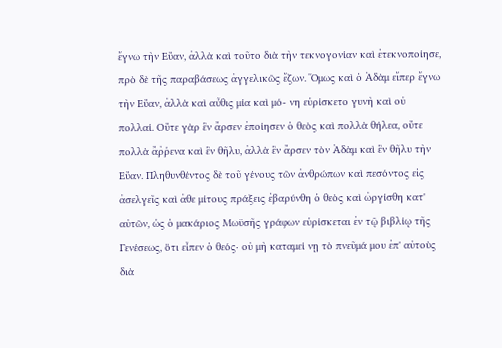ἔγνω τὴν Εὔαν, ἀλλὰ καὶ τοῦτο διὰ τὴν τεκνογονίαν καὶ ἐτεκνοποίησε, πρὸ δὲ τῆς παραβάσεως ἀγγελικῶς ἔζων. Ὅμως καὶ ὁ Ἀδὰμ εἴπερ ἔγνω τὴν Εὔαν, ἀλλὰ καὶ αὖθις μία καὶ μό- νη εὑρίσκετο γυνὴ καὶ οὐ πολλαί. Οὔτε γὰρ ἓν ἄρσεν ἐποίησεν ὁ θεὸς καὶ πολλὰ θήλεα, οὔτε πολλὰ ἄῤῥενα καὶ ἓν θῆλυ, ἀλλὰ ἓν ἄρσεν τὸν Ἀδὰμ καὶ ἓν θῆλυ τὴν Εὔαν. Πληθυνθέντος δὲ τοῦ γένους τῶν ἀνθρώπων καὶ πεσόντος εἰς ἀσελγεῖς καὶ ἀθε μίτους πράξεις ἐβαρύνθη ὁ θεὸς καὶ ὠργίσθη κατ' αὐτῶν, ὡς ὁ μακάριος Μωϋσῆς γράφων εὑρίσκεται ἐν τῷ βιβλίῳ τῆς Γενέσεως, ὅτι εἶπεν ὁ θεός· οὐ μὴ καταμεί νῃ τὸ πνεῦμά μου ἐπ' αὐτοὺς διὰ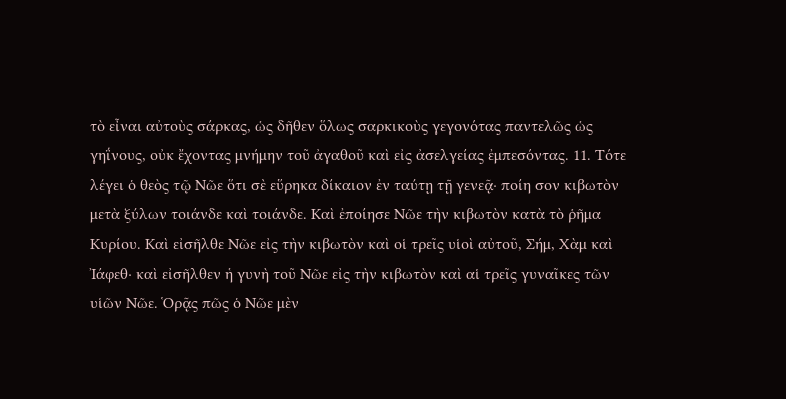τὸ εἶναι αὐτοὺς σάρκας, ὡς δῆθεν ὅλως σαρκικοὺς γεγονότας παντελῶς ὡς γηΐνους, οὐκ ἔχοντας μνήμην τοῦ ἀγαθοῦ καὶ εἰς ἀσελγείας ἐμπεσόντας. 11. Τότε λέγει ὁ θεὸς τῷ Νῶε ὅτι σὲ εὕρηκα δίκαιον ἐν ταύτῃ τῇ γενεᾷ· ποίη σον κιβωτὸν μετὰ ξύλων τοιάνδε καὶ τοιάνδε. Καὶ ἐποίησε Νῶε τὴν κιβωτὸν κατὰ τὸ ῥῆμα Κυρίου. Καὶ εἰσῆλθε Νῶε εἰς τὴν κιβωτὸν καὶ οἱ τρεῖς υἱοὶ αὐτοῦ, Σήμ, Χὰμ καὶ Ἰάφεθ· καὶ εἰσῆλθεν ἡ γυνὴ τοῦ Νῶε εἰς τὴν κιβωτὸν καὶ αἱ τρεῖς γυναῖκες τῶν υἱῶν Νῶε. Ὁρᾷς πῶς ὁ Νῶε μὲν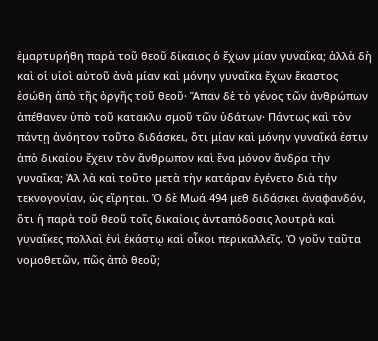ἐμαρτυρήθη παρὰ τοῦ θεοῦ δίκαιος ὁ ἔχων μίαν γυναῖκα; ἀλλὰ δὴ καὶ οἱ υἱοὶ αὐτοῦ ἀνὰ μίαν καὶ μόνην γυναῖκα ἔχων ἕκαστος ἐσώθη ἀπὸ τῆς ὀργῆς τοῦ θεοῦ· Ἅπαν δὲ τὸ γένος τῶν ἀνθρώπων ἀπέθανεν ὑπὸ τοῦ κατακλυ σμοῦ τῶν ὑδάτων· Πάντως καὶ τὸν πάντῃ ἀνόητον τοῦτο διδάσκει, ὅτι μίαν καὶ μόνην γυναῖκά ἐστιν ἀπὸ δικαίου ἔχειν τὸν ἄνθρωπον καὶ ἕνα μόνον ἄνδρα τὴν γυναῖκα; Ἀλ λὰ καὶ τοῦτο μετὰ τὴν κατάραν ἐγένετο διὰ τὴν τεκνογονίαν, ὡς εἴρηται. Ὁ δὲ Μωά 494 μεθ διδάσκει ἀναφανδόν, ὅτι ἡ παρὰ τοῦ θεοῦ τοῖς δικαίοις ἀνταπόδοσις λουτρὰ καὶ γυναῖκες πολλαὶ ἑνὶ ἑκάστῳ καὶ οἶκοι περικαλλεῖς. Ὁ γοῦν ταῦτα νομοθετῶν, πῶς ἀπὸ θεοῦ;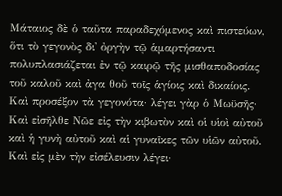Μάταιος δὲ ὁ ταῦτα παραδεχόμενος καὶ πιστεύων, ὅτι τὸ γεγονὸς δι' ὀργὴν τῷ ἁμαρτήσαντι πολυπλασιάζεται ἐν τῷ καιρῷ τῆς μισθαποδοσίας τοῦ καλοῦ καὶ ἀγα θοῦ τοῖς ἁγίοις καὶ δικαίοις. Καὶ προσέξον τὰ γεγονότα· λέγει γὰρ ὁ Μωϋσῆς· Καὶ εἰσῆλθε Νῶε εἰς τὴν κιβωτὸν καὶ οἱ υἱοὶ αὐτοῦ καὶ ἡ γυνὴ αὐτοῦ καὶ αἱ γυναῖκες τῶν υἱῶν αὐτοῦ. Καὶ εἰς μὲν τὴν εἰσέλευσιν λέγει·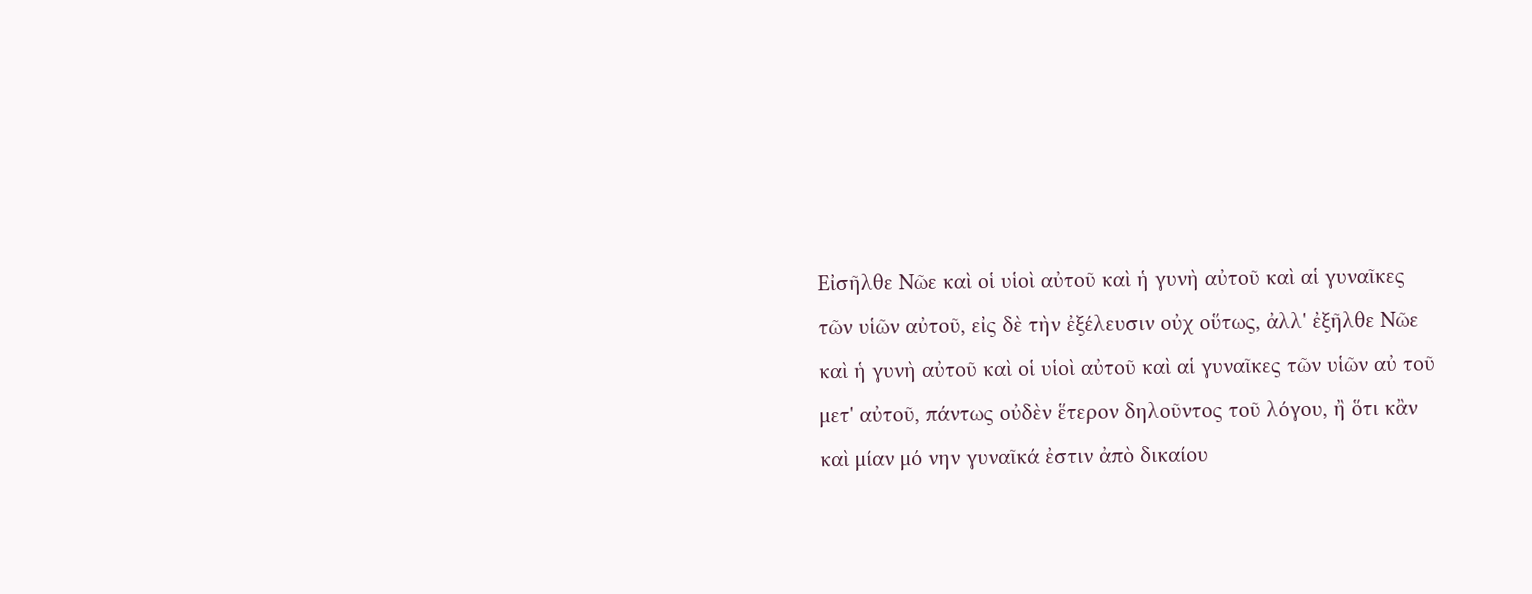Εἰσῆλθε Νῶε καὶ οἱ υἱοὶ αὐτοῦ καὶ ἡ γυνὴ αὐτοῦ καὶ αἱ γυναῖκες τῶν υἱῶν αὐτοῦ, εἰς δὲ τὴν ἐξέλευσιν οὐχ οὕτως, ἀλλ' ἐξῆλθε Νῶε καὶ ἡ γυνὴ αὐτοῦ καὶ οἱ υἱοὶ αὐτοῦ καὶ αἱ γυναῖκες τῶν υἱῶν αὐ τοῦ μετ' αὐτοῦ, πάντως οὐδὲν ἕτερον δηλοῦντος τοῦ λόγου, ἢ ὅτι κἂν καὶ μίαν μό νην γυναῖκά ἐστιν ἀπὸ δικαίου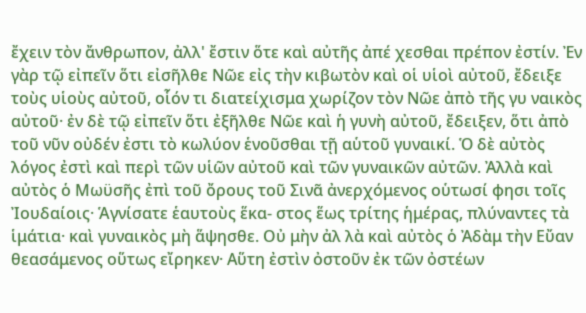ἔχειν τὸν ἄνθρωπον, ἀλλ' ἔστιν ὅτε καὶ αὐτῆς ἀπέ χεσθαι πρέπον ἐστίν. Ἐν γὰρ τῷ εἰπεῖν ὅτι εἰσῆλθε Νῶε εἰς τὴν κιβωτὸν καὶ οἱ υἱοὶ αὐτοῦ, ἔδειξε τοὺς υἱοὺς αὐτοῦ, οἷόν τι διατείχισμα χωρίζον τὸν Νῶε ἀπὸ τῆς γυ ναικὸς αὐτοῦ· ἐν δὲ τῷ εἰπεῖν ὅτι ἐξῆλθε Νῶε καὶ ἡ γυνὴ αὐτοῦ, ἔδειξεν, ὅτι ἀπὸ τοῦ νῦν οὐδέν ἐστι τὸ κωλύον ἑνοῦσθαι τῇ αὑτοῦ γυναικί. Ὁ δὲ αὐτὸς λόγος ἐστὶ καὶ περὶ τῶν υἱῶν αὐτοῦ καὶ τῶν γυναικῶν αὐτῶν. Ἀλλὰ καὶ αὐτὸς ὁ Μωϋσῆς ἐπὶ τοῦ ὄρους τοῦ Σινᾶ ἀνερχόμενος οὑτωσί φησι τοῖς Ἰουδαίοις· Ἁγνίσατε ἑαυτοὺς ἕκα- στος ἕως τρίτης ἡμέρας, πλύναντες τὰ ἱμάτια· καὶ γυναικὸς μὴ ἅψησθε. Οὐ μὴν ἀλ λὰ καὶ αὐτὸς ὁ Ἀδὰμ τὴν Εὔαν θεασάμενος οὕτως εἴρηκεν· Αὕτη ἐστὶν ὀστοῦν ἐκ τῶν ὀστέων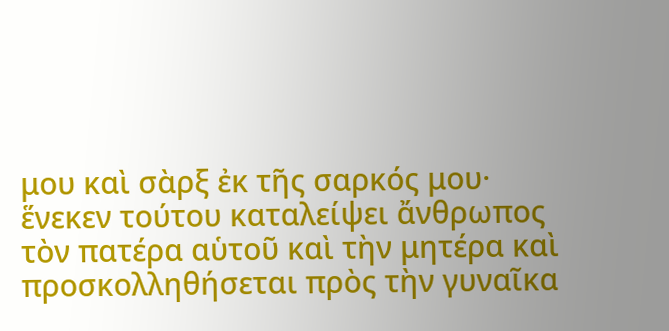μου καὶ σὰρξ ἐκ τῆς σαρκός μου· ἕνεκεν τούτου καταλείψει ἄνθρωπος τὸν πατέρα αὑτοῦ καὶ τὴν μητέρα καὶ προσκολληθήσεται πρὸς τὴν γυναῖκα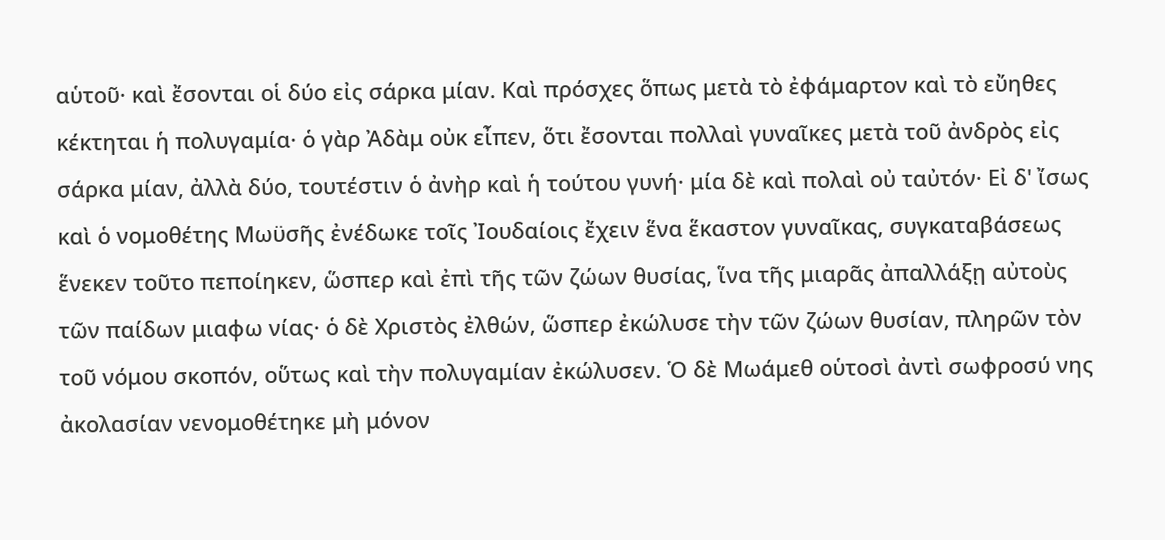αὑτοῦ· καὶ ἔσονται οἱ δύο εἰς σάρκα μίαν. Καὶ πρόσχες ὅπως μετὰ τὸ ἐφάμαρτον καὶ τὸ εὔηθες κέκτηται ἡ πολυγαμία· ὁ γὰρ Ἀδὰμ οὐκ εἶπεν, ὅτι ἔσονται πολλαὶ γυναῖκες μετὰ τοῦ ἀνδρὸς εἰς σάρκα μίαν, ἀλλὰ δύο, τουτέστιν ὁ ἀνὴρ καὶ ἡ τούτου γυνή· μία δὲ καὶ πολαὶ οὐ ταὐτόν· Εἰ δ' ἴσως καὶ ὁ νομοθέτης Μωϋσῆς ἐνέδωκε τοῖς Ἰουδαίοις ἔχειν ἕνα ἕκαστον γυναῖκας, συγκαταβάσεως ἕνεκεν τοῦτο πεποίηκεν, ὥσπερ καὶ ἐπὶ τῆς τῶν ζώων θυσίας, ἵνα τῆς μιαρᾶς ἀπαλλάξῃ αὐτοὺς τῶν παίδων μιαφω νίας· ὁ δὲ Χριστὸς ἐλθών, ὥσπερ ἐκώλυσε τὴν τῶν ζώων θυσίαν, πληρῶν τὸν τοῦ νόμου σκοπόν, οὕτως καὶ τὴν πολυγαμίαν ἐκώλυσεν. Ὁ δὲ Μωάμεθ οὑτοσὶ ἀντὶ σωφροσύ νης ἀκολασίαν νενομοθέτηκε μὴ μόνον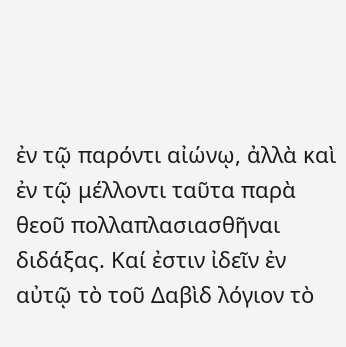ἐν τῷ παρόντι αἰώνῳ, ἀλλὰ καὶ ἐν τῷ μέλλοντι ταῦτα παρὰ θεοῦ πολλαπλασιασθῆναι διδάξας. Καί ἐστιν ἰδεῖν ἐν αὐτῷ τὸ τοῦ Δαβὶδ λόγιον τὸ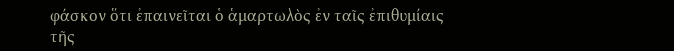φάσκον ὅτι ἐπαινεῖται ὁ ἁμαρτωλὸς ἐν ταῖς ἐπιθυμίαις τῆς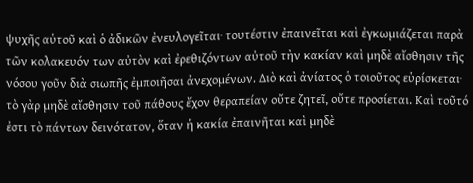ψυχῆς αὑτοῦ καὶ ὁ ἀδικῶν ἐνευλογεῖται· τουτέστιν ἐπαινεῖται καὶ ἐγκωμιάζεται παρὰ τῶν κολακευόν των αὐτὸν καὶ ἐρεθιζόντων αὐτοῦ τὴν κακίαν καὶ μηδὲ αἴσθησιν τῆς νόσου γοῦν διὰ σιωπῆς ἐμποιῆσαι ἀνεχομένων. Διὸ καὶ ἀνίατος ὁ τοιοῦτος εὑρίσκεται· τὸ γὰρ μηδὲ αἴσθησιν τοῦ πάθους ἔχον θεραπείαν οὔτε ζητεῖ, οὔτε προσίεται. Καὶ τοῦτό ἐστι τὸ πάντων δεινότατον, ὅταν ἡ κακία ἐπαινῆται καὶ μηδὲ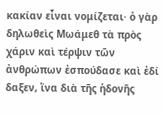κακίαν εἶναι νομίζεται· ὁ γὰρ δηλωθεὶς Μωάμεθ τὰ πρὸς χάριν καὶ τέρψιν τῶν ἀνθρώπων ἐσπούδασε καὶ ἐδί δαξεν, ἵνα διὰ τῆς ἡδονῆς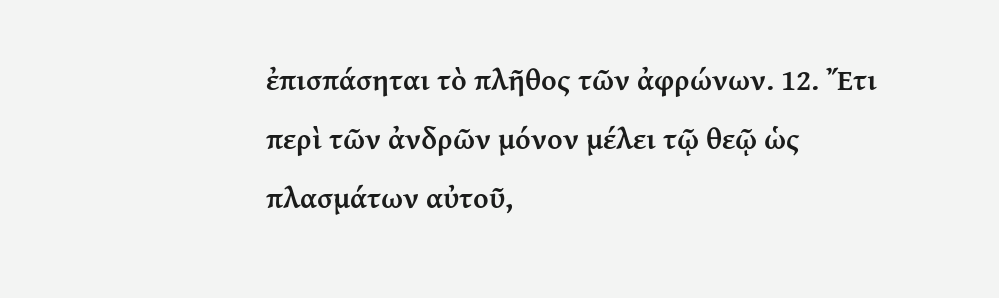ἐπισπάσηται τὸ πλῆθος τῶν ἀφρώνων. 12. Ἔτι περὶ τῶν ἀνδρῶν μόνον μέλει τῷ θεῷ ὡς πλασμάτων αὐτοῦ,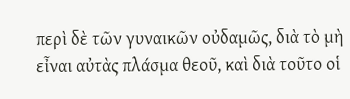περὶ δὲ τῶν γυναικῶν οὐδαμῶς, διὰ τὸ μὴ εἶναι αὐτὰς πλάσμα θεοῦ, καὶ διὰ τοῦτο οἱ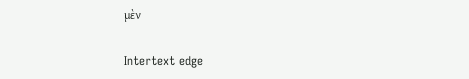μὲν

Intertext edge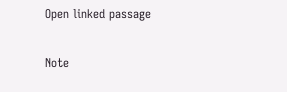Open linked passage

Note